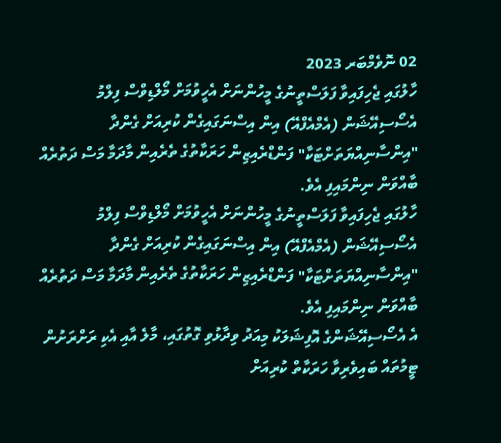02 ނޮވެމްބަރ 2023
ހާލުގައި ޖެހިފައިވާ ފަލަސްތީނުގެ މީހުންނަށް އެހީވުމަށް މޯލްޑިވްސް ފިލްމު އެސޯސިއޭޝަން (އެމްއެފްއޭ) އިން އިސްނަގައިގެން ކުރިއަށް ގެންދާ "އިންސާނިއްޔަތަށްޓަކާ" ފަންޑްރެއިޒިން ހަރަކާތުގެ ތެރެއިން މާދަމާ މަސް ދަތުރެއް ބާއްވަން ނިންމައިފި އެވެ.
ހާލުގައި ޖެހިފައިވާ ފަލަސްތީނުގެ މީހުންނަށް އެހީވުމަށް މޯލްޑިވްސް ފިލްމު އެސޯސިއޭޝަން (އެމްއެފްއޭ) އިން އިސްނަގައިގެން ކުރިއަށް ގެންދާ "އިންސާނިއްޔަތަށްޓަކާ" ފަންޑްރެއިޒިން ހަރަކާތުގެ ތެރެއިން މާދަމާ މަސް ދަތުރެއް ބާއްވަން ނިންމައިފި އެވެ.
އެ އެސޯސިއޭޝަންގެ އޮފިޝަލަކު މިއަދު ވިދާޅުވި ގޮތުގައި، މާލެ އާއި އެކި ރަށްރަށުން ޓީމުތައް ބައިވެރިވާ ހަރަކާތް ކުރިއަށް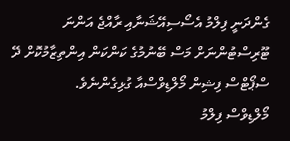ގެންދަނީ ފިލްމު އެސޯސިއޭޝަނާއި ރާއްޖެ އަންނަ ޓޫރިސްޓުންނަށް މަސް ބޭނުމުގެ ކަންކަން އިންތިޒާމުކޮށް ދޭ ސްޕޯޓްސް ފިޝިން މޯލްޑިވްސްއާ ގުޅިގެންނެވެ.
މޯލްޑިވްސް ފިލްމު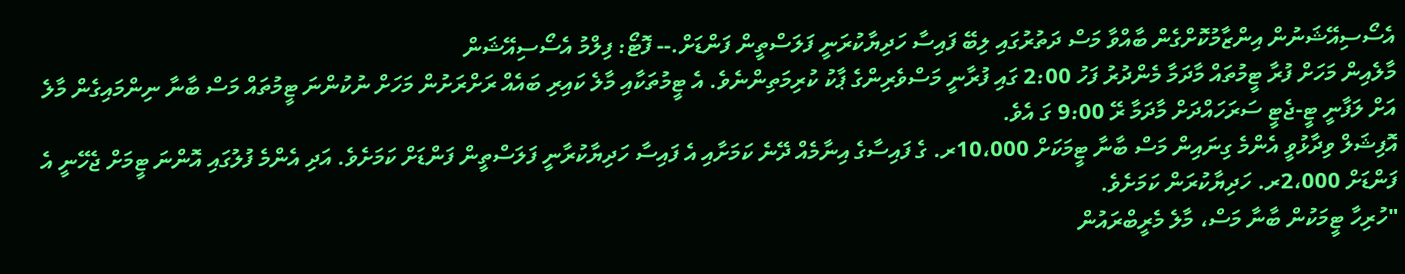އެސޯސިއޭޝަނުން އިންޒާމުކޮށްގެން ބާއްވާ މަސް ދަތުރުގައި ލިބޭ ފައިސާ ހަދިޔާކުރަނީ ފަލަސްތީން ފަންޑަށް.-- ފޮޓޯ: ފިލްމު އެސޯސިއޭޝަން
މާލެއިން މަހަށް ފުރާ ޓީމުތައް މާދަމާ މެންދުރު ފަހު 2:00 ގައި ފުރާނީ މަސްވެރިންގެ ޕާކު ކުރިމަތިންނެވެ. އެ ޓީމުތަކާއި މާލެ ކައިރި ބައެއް ރަށްރަށުން މަހަށް ނުކުންނަ ޓީމުތައް މަސް ބާނާ ނިންމައިގެން މާލެ އަށް ލަފާނީ ޓީ-ޖެޓީ ސަރަހައްދަށް މާދަމާ ރޭ 9:00 ގަ އެވެ.
އޮފިޝަލް ވިދާޅުވީ އެންމެ ގިނައިން މަސް ބާނާ ޓީމަކަށް 10،000ރ. ގެ ފައިސާގެ އިނާމެއް ދޭނެ ކަމަށާއި އެ ފައިސާ ހަދިޔާކުރާނީ ފަލަސްތީން ފަންޑަށް ކަމަށެވެ. އަދި އެންމެ ފުލުގައި އޮންނަ ޓީމަށް ޖެހޭނީ އެ ފަންޑަށް 2،000ރ. ހަދިޔާކުރަން ކަމަށެވެ.
"ހުރިހާ ޓީމަކުން ބާނާ މަސް، މާލެ މެރީބްރައުން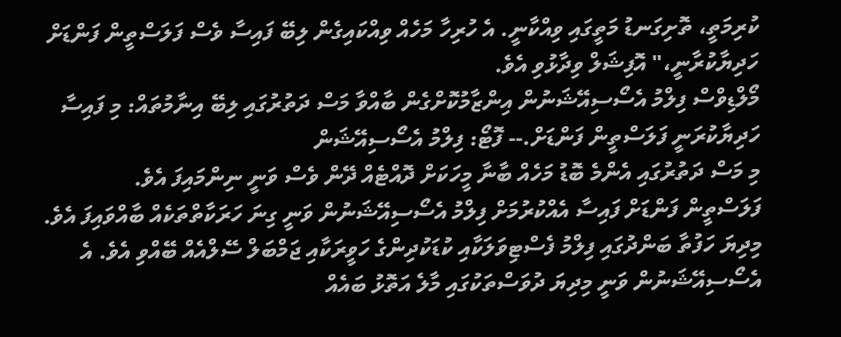ކުރިމަތީ، ތޮށިގަނޑު މަތީގައި ވިއްކާނީ. އެ ހުރިހާ މަހެއް ވިއްކައިގެން ލިބޭ ފައިސާ ވެސް ފަލަސްތީން ފަންޑަށް ހަދިޔާކުރާނީ،" އޮފިޝަލް ވިދާޅުވި އެވެ.
މޯލްޑިވްސް ފިލްމު އެސޯސިއޭޝަނުން އިންޒާމުކޮށްގެން ބާއްވާ މަސް ދަތުރުގައި ލިބޭ އިނާމުތައް: މި ފައިސާ ހަދިޔާކުރަނީ ފަލަސްތީން ފަންޑަށް.-- ފޮޓޯ: ފިލްމު އެސޯސިއޭޝަން
މި މަސް ދަތުރުގައި އެންމެ ބޮޑު މަހެއް ބާނާ މީހަކަށް ދޮއްޓެއް ދޭން ވެސް ވަނީ ނިންމައިފަ އެވެ.
ފަލަސްތީން ފަންޑަށް ފައިސާ އެއްކުރުމަށް ފިލްމު އެސޯސިއޭޝަނުން ވަނީ ގިނަ ހަރަކާތްތަކެއް ބާއްވައިފަ އެވެ. މިދިޔަ ހަފުތާ ބަންދުގައި ފިލްމު ފެސްޓިވަލަކާއި ކުޑަކުދިންގެ ހަވީރަކާއި ޖަމްބަލް ސޭލްއެއް ބޭއްވި އެވެ. އެ އެސޯސިއޭޝަނުން ވަނީ މިދިޔަ ދުވަސްތަކުގައި މާލެ އަތޮޅު ބައެއް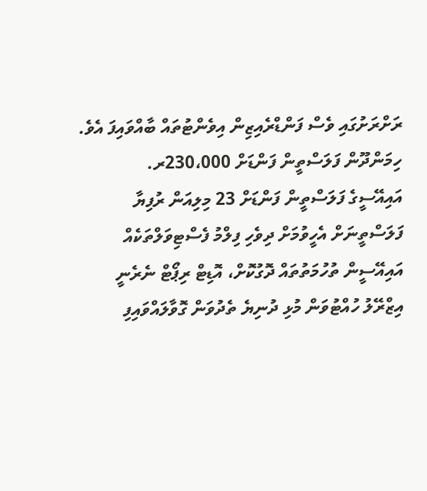ރަށްރަށުގައި ވެސް ފަންޑްރެއިޒިން އިވެންޓުތައް ބާއްވައިފަ އެވެ.
ހިމަންދޫން ފަލަސްތީން ފަންޑަށް 230،000ރ.
އައިއޭސީގެ ފަލަސްތީން ފަންޑަށް 23 މިލިއަން ރުފިޔާ
ފަލަސްތީނަށް އެހީވުމަށް ދިވެހި ފިލްމު ފެސްޓިވަލްތަކެއް
އައިއޭސީން ތުހުމަތުތައް ދޮގުކޮށް، އޮޑިޓް ރިޕޯޓް ނެރެނީ
އިޒްރޭލު ހުއްޓުވަން މުޅި ދުނިޔެ ތެދުވަން ގޮވާލައްވައިފި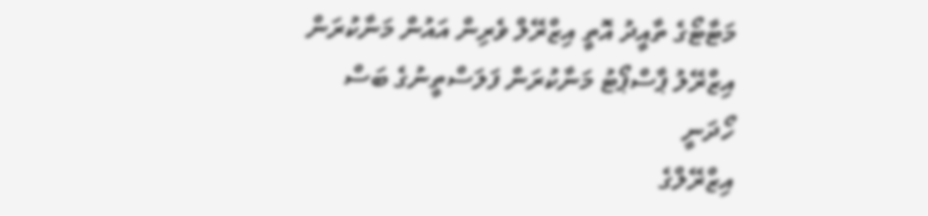މަޓާޓޯގެ ތާއީދު އޮތީ އިޒްރޭލް ވެރިން އައުން މަނާކުރަން
އިޒްރޭލު ޕާސްޕޯޓު މަނާކުރަން ފަލަސްތީނުގެ ބަސް ހޯދަނީ
އިޒްރޭލްގެ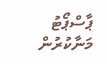ޕާސްޕޯޓު މަނާކުރުން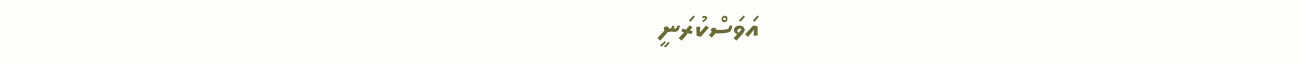އަވަސްކުރަނީ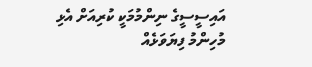އައިސީސީގެ ނިންމުމަކީ ކުރިއަށް އެޅި މުހިންމު ފިޔަވަޅެއް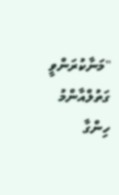"މަނާކުރަންވީ ގަތުލްއާންމު ހިންގާ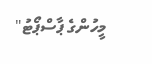މީހުންގެ ޕާސްޕޯޓު"